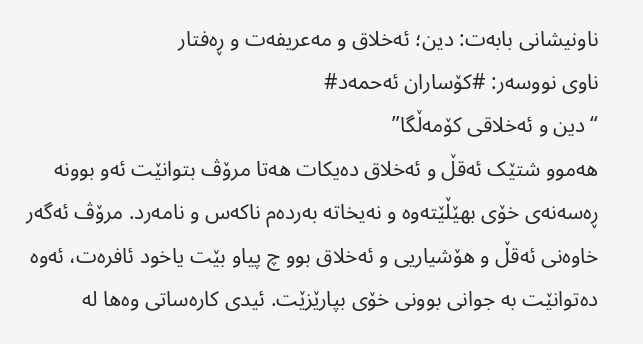ناونیشانی بابەت: دین؛ ئەخلاق و مەعریفەت و ڕەفتار
ناوی نووسەر: #کۆساران ئەحمەد#
“دین و ئەخلاقی کۆمەڵگا”
هەموو شتێک ئەقڵ و ئەخلاق دەیکات هەتا مرۆڤ بتوانێت ئەو بوونە ڕەسەنەی خۆی بهێڵێتەوە و نەیخاتە بەردەم ناکەس و نامەرد. مرۆڤ ئەگەر خاوەنی ئەقڵ و هۆشیاریی و ئەخلاق بوو چ پیاو بێت یاخود ئافرەت، ئەوە دەتوانێت بە جوانی بوونی خۆی بپارێزێت. ئیدی کارەساتی وەها لە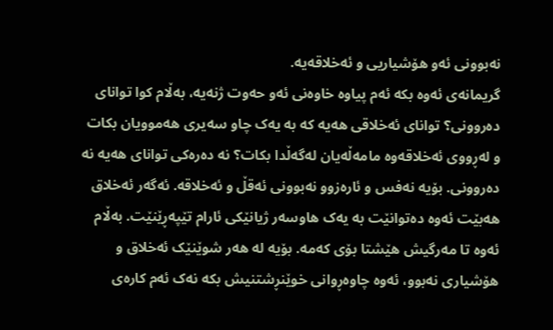نەبوونی ئەو هۆشیاریی و ئەخلاقەیە.
گریمانەی ئەوە بکە ئەم پیاوە خاوەنی ئەو حەوت ژنەیە، بەڵام کوا توانای دەروونی؟ توانای ئەخلاقی هەیە کە بە یەک چاو سەیری هەموویان بکات و لەڕووی ئەخلاقەوە مامەڵەیان لەگەڵدا بکات؟ نە دەرەکی توانای ھەیە نە دەروونی. بۆیە نەفس و ئارەزوو نەبوونی ئەقڵ و ئەخلاقە. ئەگەر ئەخلاق هەبێت ئەوە دەتوانێت بە یەک هاوسەر ژیانێکی ئارام تێپەڕێنێت. بەڵام ئەوە تا مەرگیش هێشتا بۆی کەمە. بۆیە لە هەر شوێنێک ئەخلاق و هۆشیاری نەبوو، ئەوە چاوەڕوانی خوێنڕشتنیش بکە نەک ئەم کارەی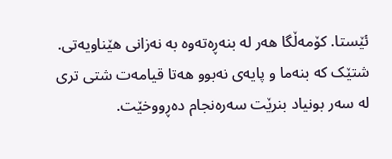ئێستا. کۆمەڵگا هەر لە بنەڕەتەوە بە نەزانی هێناویەتی. شتێک کە بنەما و پایەی نەبوو هەتا قیامەت شتی تری لە سەر بونیاد بنرێت سەرەنجام دەڕووخێت.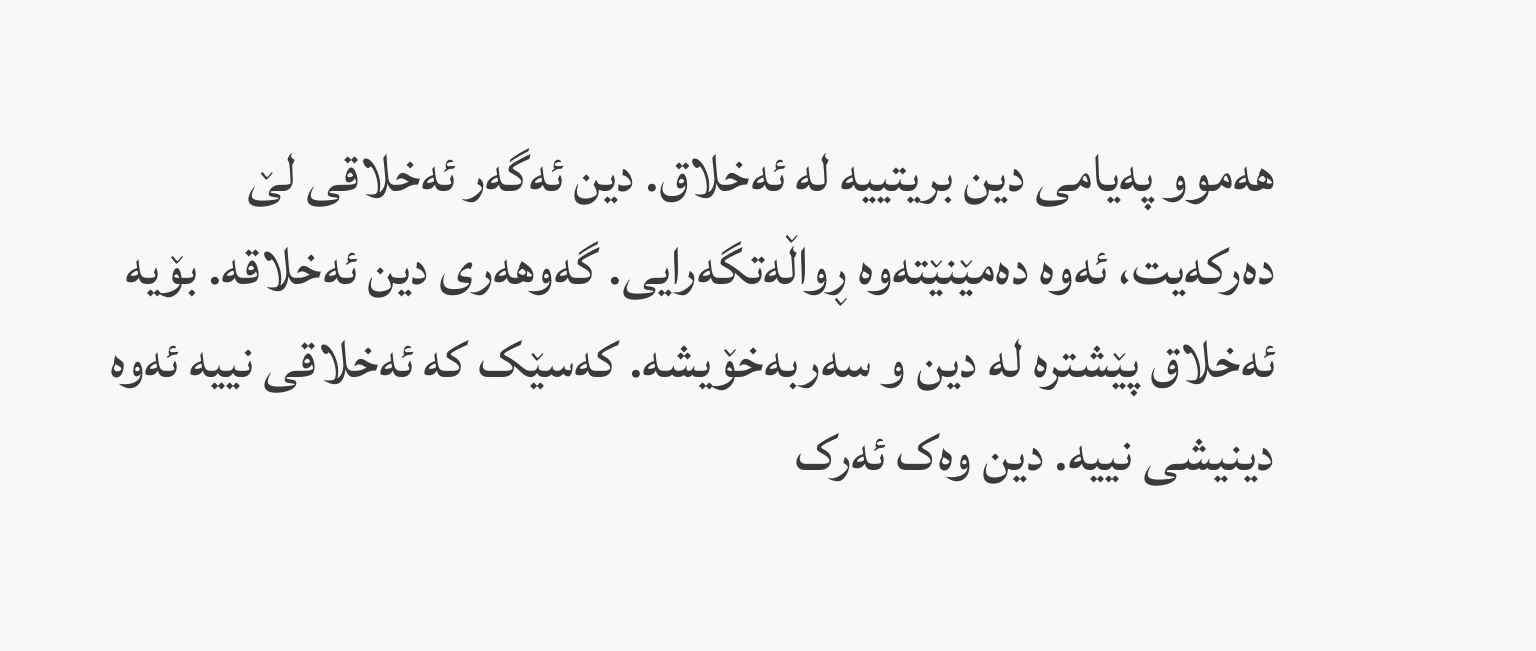هەموو پەیامی دین بریتییە لە ئەخلاق. دین ئەگەر ئەخلاقی لێ دەرکەیت، ئەوە دەمێنێتەوە ڕواڵەتگەرایی. گەوهەری دین ئەخلاقە. بۆیە ئەخلاق پێشترە لە دین و سەربەخۆیشە. کەسێک کە ئەخلاقی نییە ئەوە دینیشی نییە. دین وەک ئەرک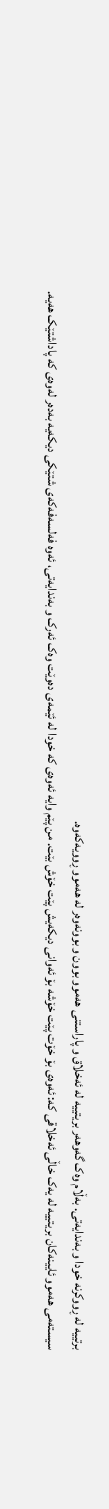برتییە لە ڕووکرنە خودا و بەندایەتی. بەڵام وەک گەوهەر بریتییە لە ئەخلاق و پاراستنی هەموو بوون و بوونەوەر لە هەموو ڕوویەکەوە.
سیستەمی هەموو ئایینەکان بریتییە لە یەک خاڵی ئەخلاقی کە: ئەوەی بۆ خۆت پێت خۆشە بۆ ئەوانی دیکەیش پێت خۆش بێت. من پێم وایە ئەوەی کە خودا لە ئێمەی دەوێت وەک ئەرک و بەندایەتی، ئەوە فەلسەفەکەی شتێکی دیکەیە بەدەر لەوەی کە پاداشتێک هەیە.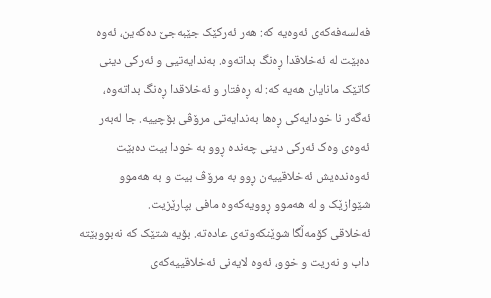فەلسەفەکەی ئەوەیە کە: هەر ئەرکێک جێبەجێ دەکەین، ئەوە دەبێت لە ئەخلاقدا ڕەنگ بداتەوە. بەندایەتیی و ئەرکی دینی کاتێک مانایان هەیە کە: لە ڕەفتار و ئەخلاقدا ڕەنگ بداتەوە، ئەگەر نا خودایەکی ڕەها بەندایەتی مرۆڤی بۆچییە. جا لەبەر ئەوەی وەک ئەرکی دینی چەندە ڕوو بە خودا بیت دەبێت ئەوەندەیش ئەخلاقییەن ڕوو بە مرۆڤ بیت و بە هەموو شێوازێک و لە هەموو ڕوویەکەوە مافی بپارێزیت.
ئەخلاقی کۆمەڵگا شوێنکەوتەی عادەتە. بۆیە شتێک کە نەبووبێتە داب و نەریت و خوو، ئەوە لایەنی ئەخلاقییەکەی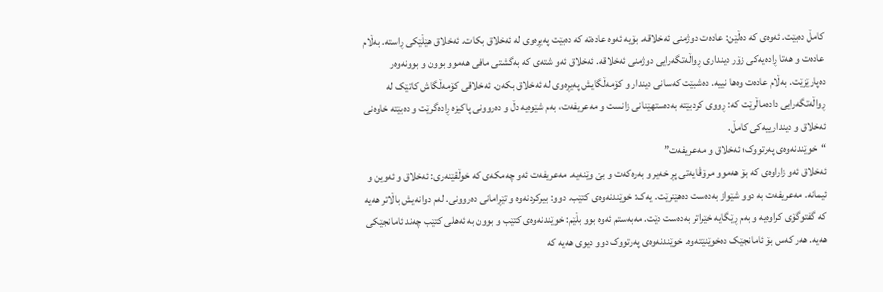کامڵ دەبێت. ئەوەی کە دەڵێن: عادەت دوژمنی ئەخلاقە. بۆیە ئەوە عادەتە کە دەبێت پەیڕەوی لە ئەخلاق بکات. ئەخلاق هێڵێکی ڕاستە. بەڵام عادەت و هەتا ڕادەیەکی زۆر دینداری ڕواڵەتگەرایی دوژمنی ئەخلاقە. ئەخلاق ئەو شتەی کە بەگشتی مافی هەموو بوون و بوونەوەر دەپارێزێت. بەڵام عادەت وەها نییە. دەشبێت کەسانی دیندار و کۆمەڵگایش پەیڕەوی لە ئەخلاق بکەن. ئەخلاقی کۆمەڵگاش کاتێک لە ڕواڵەتگەرایی دادەماڵرێت کە: ڕووی کردبێتە بەدەستهێنانی زانست و مەعریفەت، بەم شێوەیە دڵ و دەروونی پاکیزە ڕادەگرێت و دەبێتە خاوەنی ئەخلاق و دیندارییەکی کامڵ.
“خوێندنەوەی پەرتووک؛ ئەخلاق و مەعريفەت”
ئەخلاق ئەو زاراوەی کە بۆ هەموو مرۆڤایەتی پڕ خەیر و بەرەکەت و بێ وێنەیە. مەعریفەت ئەو چەمکەی کە خوڵقێنەری: ئەخلاق و ئەوین و ئیمانە. مەعریفەت بە دوو شێواز بەدەست دەهێنرێت. یەک: خوێندنەوەی کتێب. دوو: بیرکردنەوە و تێڕامانی دەروونی. لەم دوانەیش باڵاتر هەیە کە گفتوگۆی کراوەیە و بەم ڕێگایە خێراتر بەدەست دێت. مەبەستم ئەوە بوو بڵێم: خوێندنەوەی کتێب و بوون بە ئەهلی کتێب چەند ئامانجێکی هەیە. هەر کەس بۆ ئامانجێک دەخوێنێتەوە. خوێندنەوەی پەرتووک دوو دیوی هەیە کە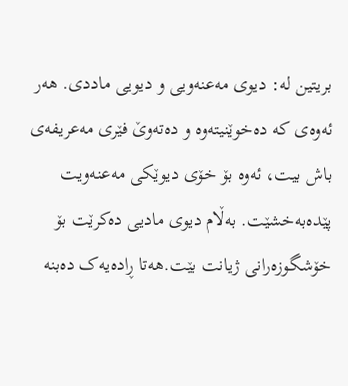بریتین لە: دیوی مەعنەویی و دیویی ماددی. هەر ئەوەی کە دەخوێنیتەوە و دەتەوێ فێری مەعریفەی باش بیت، ئەوە بۆ خۆی دیوێکی مەعنەویت پێدەبەخشێت. بەڵام دیوی مادیی دەکرێت بۆ خۆشگوزەرانی ژیانت بێت.هەتا ڕادەیەک دەبنە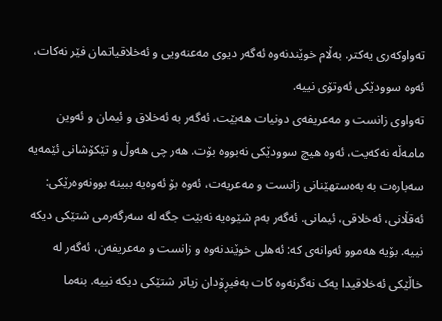تەواوکەری یەکتر. بەڵام خوێندنەوە ئەگەر دیوی مەعنەویی و ئەخلاقیاتمان فێر نەکات، ئەوە سوودێکی ئەوتۆی نییە.
تەواوی زانست و مەعریفەی دونیات هەبێت، ئەگەر بە ئەخلاق و ئیمان و ئەوین مامەڵە نەکەیت، ئەوە هیچ سوودێکی نەبووە بۆت. هەر چی هەوڵ و تێکۆشانی ئێمەیە سەبارەت بە بەەستهێنانی زانست و مەعریەت، ئەوە بۆ ئەوەیە ببینە بوونەوەرێکی: ئەقڵانی، ئەخلاقی، ئیمانی. ئەگەر بەم شێوەیە نەبێت جگە لە سەرگەرمی شتێکی دیکە نییە. بۆیە هەموو ئەوانەی کە: ئەهلی خوێندنەوە و زانست و مەعریفەن، ئەگەر لە خاڵێکی ئەخلاقیدا یەک نەگرنەوە کات بەفیڕۆدان زیاتر شتێکی دیکە نییە. بنەما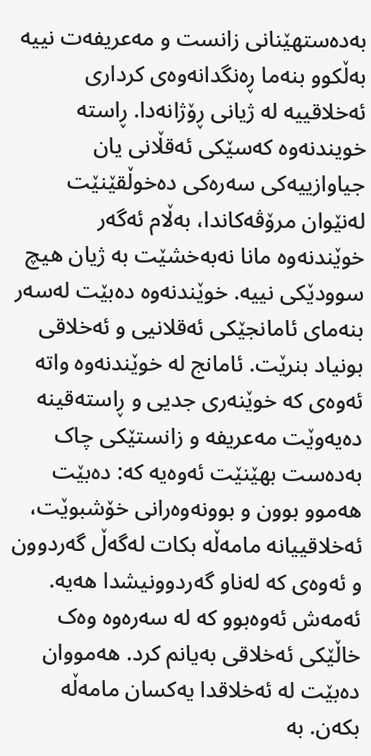بەدەستهێنانی زانست و مەعریفەت نییە بەڵکوو بنەما ڕەنگدانەوەی کرداری ئەخلاقییە لە ژیانی ڕۆژانەدا. ڕاستە خویندنەوە کەسێکی ئەقڵانی یان جیاوازییەکی سەرەکی دەخوڵقێنێت لەنێوان مرۆڤەکاندا، بەڵام ئەگەر خوێندنەوە مانا نەبەخشێت بە ژیان هیچ سوودێکی نییە. خوێندنەوە دەبێت لەسەر بنەمای ئامانجێکی ئەقلانیی و ئەخلاقی بونیاد بنرێت. ئامانج لە خوێندنەوە واتە ئەوەی کە خوێنەری جدیی و ڕاستەقینە دەیەوێت مەعریفە و زانستێکی چاک بەدەست بهێنێت ئەوەیە کە: دەبێت هەموو بوون و بوونەوەرانی خۆشبوێت، ئەخلاقییانە مامەڵە بکات لەگەڵ گەردوون و ئەوەی کە لەناو گەردوونیشدا هەیە. ئەمەش ئەوەبوو کە لە سەرەوە وەک خاڵێکی ئەخلاقی بەیانم کرد. هەمووان دەبێت لە ئەخلاقدا یەکسان مامەڵە بکەن. بە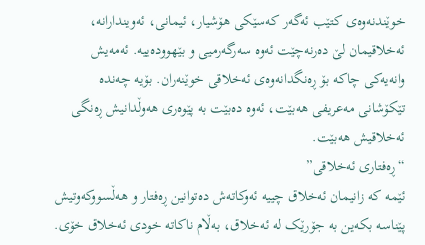خوێندنەوەی کتێب ئەگەر کەسێکی هۆشیار، ئیمانی، ئەویندارانە، ئەخلاقیمان لێ دەرنەچێت ئەوە سەرگەرمیی و بێهوودەییە. ئەمەیش وانەیەکی چاکە بۆ ڕەنگدانەوەی ئەخلاقی خوێنەران. بۆیە چەندە تێکۆشانی مەعریفی هەبێت، ئەوە دەبێت بە پێوەری هەوڵدانیش ڕەنگی ئەخلاقیش هەبێت.
“ڕەفتاری ئەخلاقی”
ئێمە کە زانیمان ئەخلاق چییە ئەوکاتەش دەتوانین ڕەفتار و هەڵسووکەوتیش پێناسە بکەین بە جۆرێک لە ئەخلاق، بەڵام ناکاتە خودی ئەخلاق خۆی.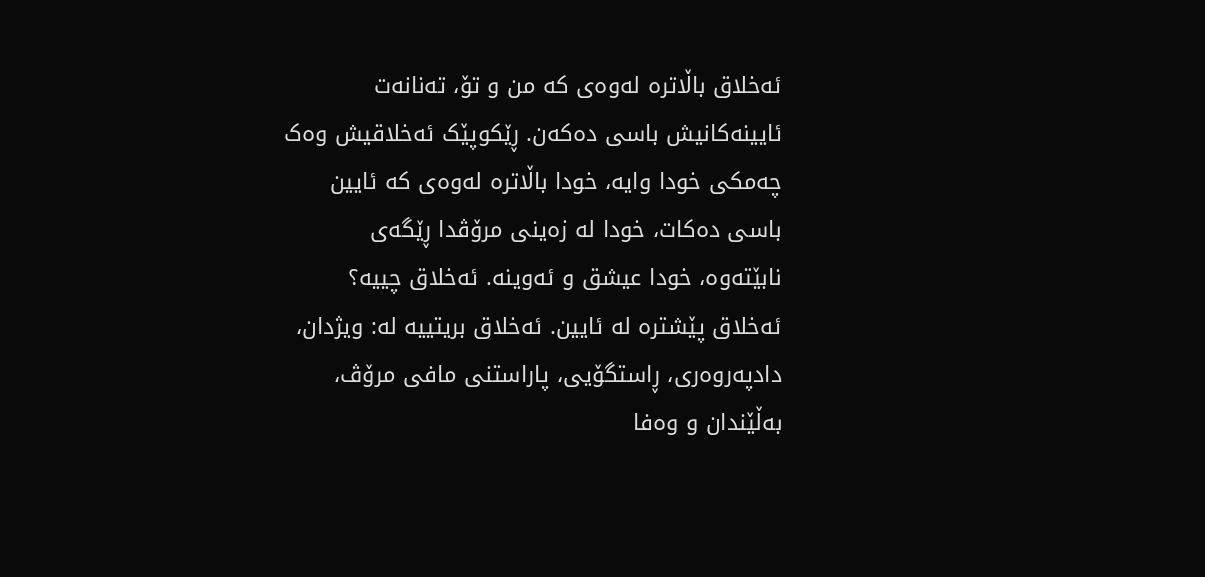ئەخلاق باڵاترە لەوەی کە من و تۆ، تەنانەت ئایینەکانیش باسی دەکەن. ڕێکوپێک ئەخلاقیش وەک چەمکی خودا وایە، خودا باڵاترە لەوەی کە ئایین باسی دەکات، خودا لە زەینی مرۆڤدا ڕێگەی نابێتەوە، خودا عیشق و ئەوینە. ئەخلاق چیيە؟ ئەخلاق پێشترە لە ئایین. ئەخلاق بریتییە لە: ویژدان، دادپەروەری، ڕاستگۆیی، پاراستنی مافی مرۆڤ، بەڵێندان و وەفا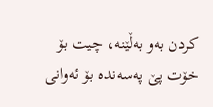کردن بەو بەڵێنە، چیت بۆ خۆت پێ پەسەندە بۆ ئەوانی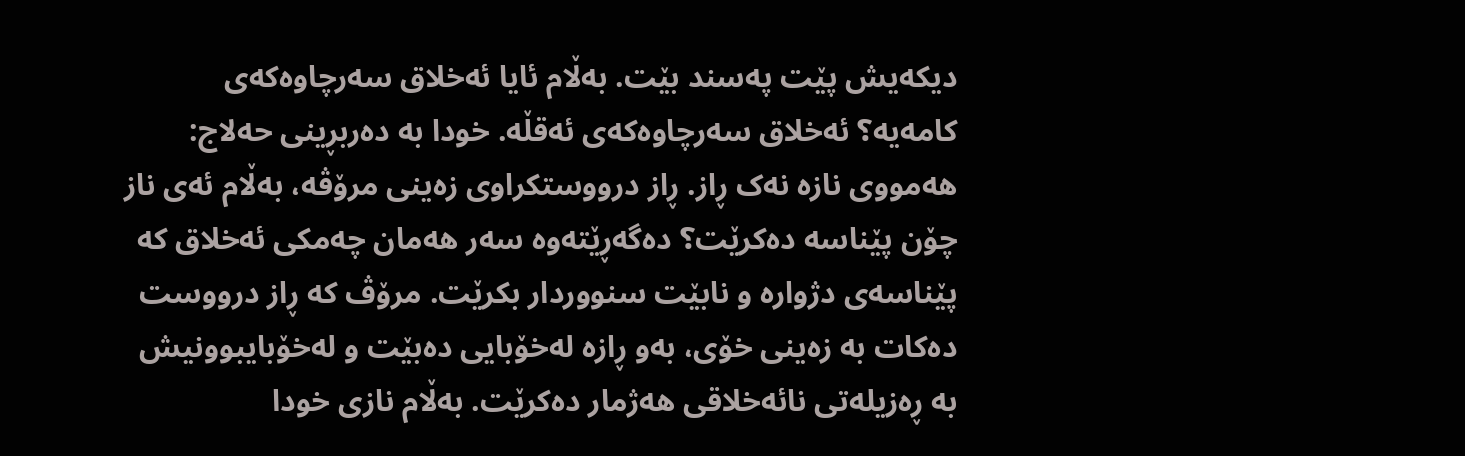دیکەیش پێت پەسند بێت. بەڵام ئایا ئەخلاق سەرچاوەکەی کامەیە؟ ئەخلاق سەرچاوەکەی ئەقڵە. خودا بە دەربڕینی حەلاج: هەمووی نازە نەک ڕاز. ڕاز درووستکراوی زەینی مرۆڤە، بەڵام ئەی ناز چۆن پێناسە دەکرێت؟ دەگەڕێتەوە سەر هەمان چەمکی ئەخلاق کە پێناسەی دژوارە و نابێت سنووردار بکرێت. مرۆڤ کە ڕاز درووست دەکات بە زەینی خۆی، بەو ڕازە لەخۆبایی دەبێت و لەخۆبایبوونیش بە ڕەزیلەتی نائەخلاقی هەژمار دەکرێت. بەڵام نازی خودا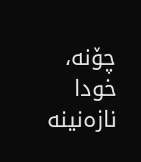چۆنە، خودا نازەنینە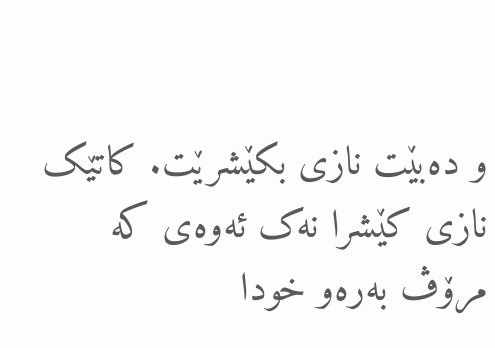و دەبێت نازی بکێشرێت. کاتێک نازی کێشرا نەک ئەوەی کە مرۆڤ بەرەو خودا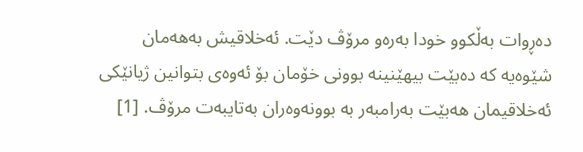دەڕوات بەڵکوو خودا بەرەو مرۆڤ دێت. ئەخلاقيش بەهەمان شێوەیە کە دەبێت بیهێنینە بوونی خۆمان بۆ ئەوەی بتوانین ژیانێکی ئەخلاقیمان هەبێت بەرامبەر بە بوونەوەران بەتایبەت مرۆڤ. [1]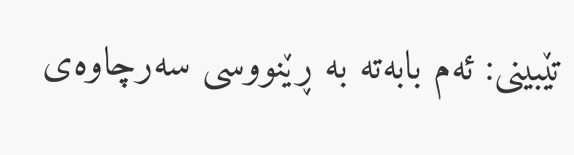تێبینی: ئەم بابەتە بە ڕێنووسی سەرچاوەی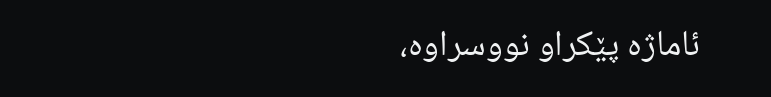ئاماژە پێکراو نووسراوە،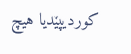کوردیپێدیا هیچ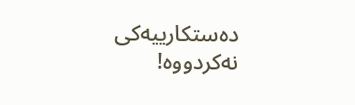دەستکارییەکی نەکردووە!